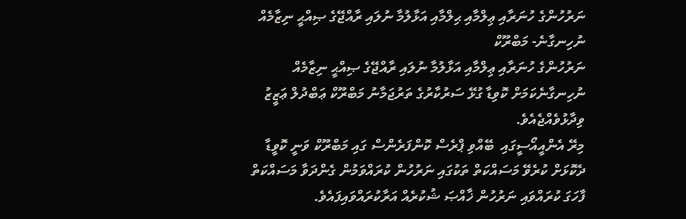ނަރުހުންގެ ހުނަރާއި ޢިލްމާއި ޙިލްމާއި އަޅާލުމާ ނުލައި ރާއްޖޭގެ ޞިއްޙީ ނިޒާމެއް ނުހިނގާނެ- މަބްރޫކް
ނަރުހުންގެ ހުނަރާއި ޢިލްމާއި އަޅާލުމާ ނުލައި ރާއްޖޭގެ ޞިއްޙީ ނިޒާމެއް ނުހިނގާނެކަމަށް ކޮވިޑާ ގުޅޭ ސަރުކާރުގެ ތަރުޖަމާނު މަބްރޫކް ޢަބްދުލް ޢަޒީޒު ވިދާޅުވެއްޖެއެވެ.
މިރޭ އެންއީއޯސީގައި  ބޭއްވި ޕްރެސް ކޮންފަރެންސް ގައި މަބްރޫކް ވަނީ ކޮވީޑާ ދެކޮޅަށް ކުރެވޭ މަސައްކަތް ތަކުގައި ނަރުހުން ކުރައްވަމުން ގެންދަވާ މަސައްކަތް ފާހަގަ ކުރައްވައި ނަރުހުން ޚާއްޞަ ޝުކުރެއް އަރާކުރައްވައިފައެވެ.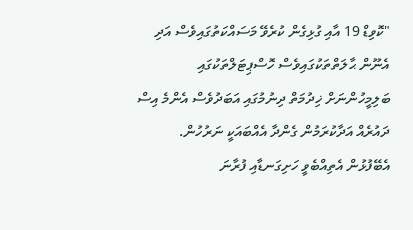"ކޮވިޑް 19 އާއި ގުޅިގެން ކުރެވޭ މަސައްކަތުގައިވެސް އަދި އެނޫން ޙާލަތްތަކުގައިވެސް ހޮސްޕިޓަލްތަކުގައި ބަލިމީހުންނަށް ޚިދުމަތް ދިނުމުގައި އަބަދުވެސް އެންމެ އިސް ދައުރެއް އަދާކުރަމުން ގެންދާ އެއްބައަކީ ނަރުހުން. އެބޭފުޅުން އެތިއްބެވީ ހަށިގަނޑާއި ފުރާނަ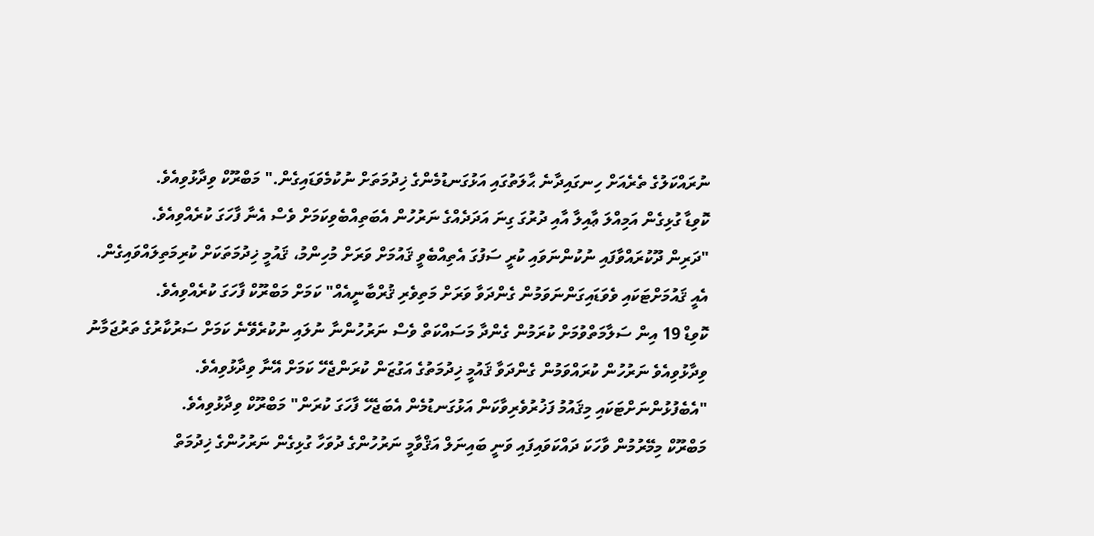ނުރައްކަލުގެ ތެރެއަށް ހިނގައިދާނެ ޙާލަތުގައި އަޅުގަނޑުމެންގެ ޚިދުމަތަށް ނުކުމެވަޑައިގެން." މަބްރޫކް ވިދާޅުވިއެވެ.
ކޮވިޑާ ގުޅިގެން އަމިއްލަ ޢާއިލާ އާއި ދުރުގަ ގިނަ އަދަދެއްގެ ނަރުހުން އެބަތިއްބެވިކަމަށް ވެސް އެނާ ފާހަގަ ކުރެއްވިއެވެ.
"ދަރިން ދޫކުރައްވާފައި ނުކުންނަވައި ކުރީ ސަފުގަ އެތިއްބެވީ ޤައުމަށް ވަރަށް މުހިންމު، ޤައުމީ ޚިދުމަތަކަށް ކުރިމަތިލައްވައިގެން. އެއީ ޤައުމަށްޓަކައި ވެވަޑައިގަންނަވަމުން ގެންދަވާ ވަރަށް މަތިވެރި ޤުރްބާނީއެއް" ކަމަށް މަބްރޫކް ފާހަގަ ކުރެއްވިއެވެ.
ކޮވިޑް 19 އިން ސަލާމަތްވުމަށް ކުރަމުން ގެންދާ މަސައްކަތް ވެސް ނަރުހުންނާ ނުލައި ނުކުރެވޭނެ ކަމަށް ސަރުކާރުގެ ތަރުޖަމާނު ވިދާޅުވިއެވެ ނަރުހުން ކުރައްވަމުން ގެންދަވާ ޤައުމީ ޚިދުމަތުގެ އަގުޒަން ކުރަންޖެހޭ ކަމަށް އޭނާ ވިދާޅުވިއެވެ.
"އެބެފުޅުންނަށްޓަކައި މިޤައުމު ފަޚުރުވެރިވާކަން އަޅުގަނޑުމެން އެބަޖެހޭ ފާހަގަ ކުރަން" މަބްރޫކް ވިދާޅުވިއެވެ.
މަބްރޫކް މިމޭރުމުން ވާހަކަ ދައްކަވައިފައި ވަނީ ބައިނަލް އަޤްވާމީ ނަރުހުންގެ ދުވަހާ ގުޅިގެން ނަރުހުންގެ ޚިދުމަތް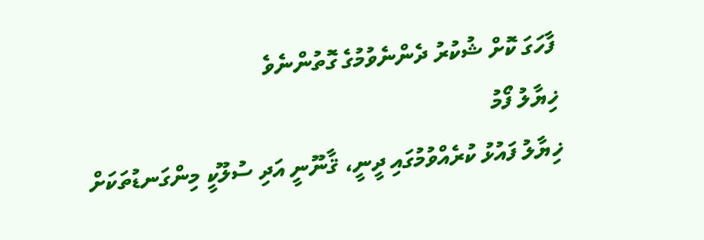ފާހަގަ ކޮށް ޝުކުރު ދެންނެވުމުގެ ގޮތުންނެވެ
ޚިޔާލު ފޯމު
ޚިޔާލު ފައުޅު ކުރެއްވުމުގައި ދީނީ، ޤާނޫނީ އަދި ސުލޫކީ މިންގަނޑުތަކަށް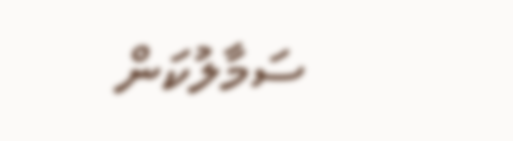ސަމާލުކަން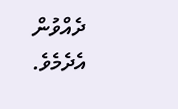ދެއްވުން އެދެމެވެ.